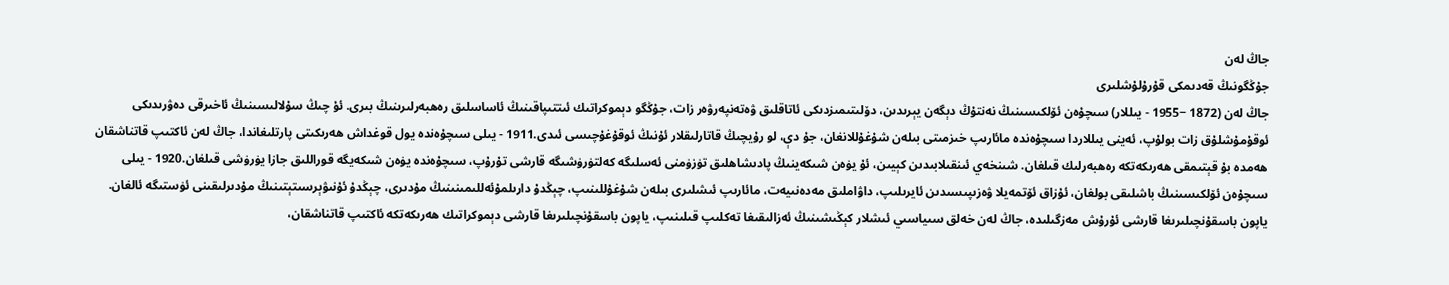جاڭ لەن
جۇڭگونىڭ قەدىمكى قۇرۇلۇشلىرى
جاڭ لەن (1872 −1955 - يىللار) سىچۇەن ئۆلكىسىنىڭ نەنتۇڭ دېگەن يېرىدىن، دۆلىتىمىزدىكى ئاتاقلىق ۋەتەنپەرۋەر زات، جۇڭگو دېموكراتىك ئىتتىپاقىنىڭ ئاساسلىق رەھبەرلىرىنىڭ بىرى. ئۇ چىڭ سۇلالىسىنىڭ ئاخىرقى دەۋرىدىكى ئوقۇمۇشلۇق زات بولۇپ، ئەينى يىللاردا سىچۇەندە مائارىپ خىزمىتى بىلەن شۇغۇللانغان، جۇ دې، لو رۇيچىڭ قاتارلىقلار ئۇنىڭ ئوقۇغۇچىسى ئىدى.1911 - يىلى سىچۇەندە يول قوغداش ھەرىكىتى پارتلىغاندا، جاڭ لەن ئاكتىپ قاتناشقان ھەمدە بۇ قېتىمقى ھەرىكەتكە رەھبەرلىك قىلغان. شىنخەي ئىنقىلابىدىن كېيىن، ئۇ يۈەن شىكەينىڭ پادىشاھلىق تۈزۈمنى ئەسلىگە كەلتۈرۈشىگە قارشى تۇرۇپ، سىچۇەندە يۈەن شىكەيگە قوراللىق جازا يۈرۈشى قىلغان.1920 - يىلى سىچۇەن ئۆلكىسىنىڭ باشلىقى بولغان، ئۇزاق ئۆتمەيلا ۋەزىپىسىدىن ئايرىلىپ، داۋاملىق مەدەنىيەت، مائارىپ ئىشلىرى بىلەن شۇغۇللىنىپ، چېڭدۇ دارىلمۇئەللىمىنىنىڭ مۇدىرى، چېڭدۇ ئۇنىۋېرسىتېتىنىڭ مۇدىرلىقىنى ئۈستىگە ئالغان.
ياپون باسقۇنچىلىرىغا قارشى ئۇرۇش مەزگىلىدە، جاڭ لەن خەلق سىياسىي ئىشلار كېڭىشىنىڭ ئەزالىقىغا تەكلىپ قىلىنىپ، ياپون باسقۇنچىلىرىغا قارشى دېموكراتىك ھەرىكەتكە ئاكتىپ قاتناشقان،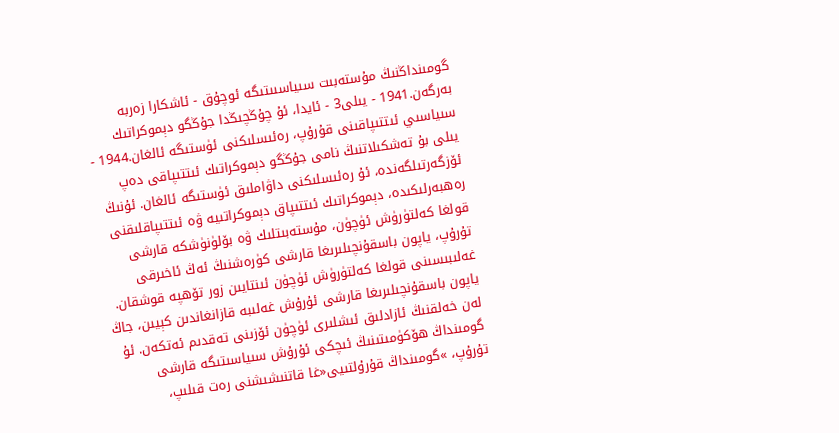گومىنداڭنىڭ مۇستەبىت سىياسىىتىگە ئوچۇق - ئاشكارا زەربە بەرگەن.1941 - يىلى3 - ئايدا، ئۇ چۇڭچىڭدا جۇڭگو دېموكراتىك سىياسىي ئىتتىپاقىنى قۇرۇپ، رەئىسلىكنى ئۈستىگە ئالغان.1944 - يىلى بۇ تەشكىلاتنىڭ نامى جۇڭگو دېموكراتىك ئىتتىپاقى دەپ ئۆزگەرتىلگەندە، ئۇ رەئىسلىكنى داۋاملىق ئۈستىگە ئالغان. ئۇنىڭ رەھبەرلىكىدە، دېموكراتىك ئىتتىپاق دېموكراتىيە ۋە ئىتتىپاقلىقنى قولغا كەلتۈرۈش ئۈچۈن، مۇستەبىتلىك ۋە بۆلۈنۈشكە قارشى تۇرۇپ، ياپون باسقۇنچىلىرىغا قارشى كۈرەشنىڭ ئەڭ ئاخىرقى غەلىبىسىنى قولغا كەلتۈرۈش ئۈچۈن ئىنتايىن زور تۆھپە قوشقان.
ياپون باسقۇنچىلىرىغا قارشى ئۇرۇش غەلىبە قازانغاندىن كېيىن، جاڭ لەن خەلقنىڭ ئازادلىق ئىشلىرى ئۈچۈن ئۆزىنى تەقدىم ئەتكەن. ئۇ گومىنداڭ ھۆكۈمىتىنىڭ ئىچكى ئۇرۇش سىياسىتىگە قارشى تۇرۇپ، »گومىنداڭ قۇرۇلتىيى«غا قاتنىشىشنى رەت قىلىپ،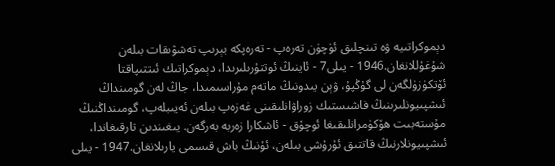دېموكراتىيە ۋە تىنچلىق ئۈچۈن تەرەپ - تەرەپكە بېرىپ تەشۋىقات بىلەن شۇغۇللانغان.1946 - يىلى7 - ئاينىڭ ئوتتۇرىلىرىدا، دېموكراتىك ئىتتىپاقتا ئۆتكۈزۈلگەن لى گۇڭپۇ، ۋېن يىدونىڭ ماتەم مۇراسىمىدا، جاڭ لەن گومىنداڭ ئىشپىيونلىرىنىڭ فاشىستىك زوراۋانلىقىنى غەزەپ بىلەن ئەيىبلەپ، گومىنداڭنىڭ مۇستەبىت ھۆكۈمرانلىقىغا ئوچۇق - ئاشكارا زەربە بەرگەن. يىغىندىن تارقىغاندا، ئىشپىيونلارنىڭ قاتتىق ئۇرۇشى بىلەن، ئۇنىڭ باش قىسمى يارىلانغان.1947 - يىلى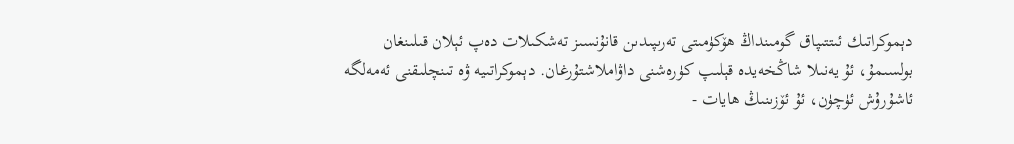دېموكراتىك ئىتتىپاق گومىنداڭ ھۆكۈمىتى تەرىپىدىن قانۇنسىز تەشكىلات دەپ ئېلان قىلىنغان بولسىمۇ، ئۇ يەنىلا شاڭخەيدە قېلىپ كۈرەشنى داۋاملاشتۇرغان. دېموكراتىيە ۋە تىنچلىقنى ئەمەلگە ئاشۇرۇش ئۈچۈن، ئۇ ئۆزىنىڭ ھايات -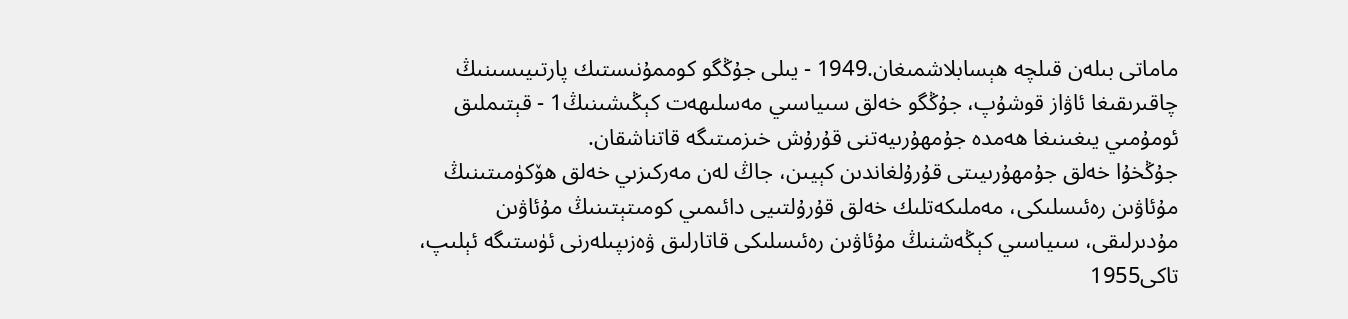ماماتى بىلەن قىلچە ھېسابلاشمىغان.1949 - يىلى جۇڭگو كوممۇنىستىك پارتىيىسىنىڭ چاقىرىقىغا ئاۋاز قوشۇپ، جۇڭگو خەلق سىياسىي مەسلىھەت كېڭىشىنىڭ1 - قېتىملىق ئومۇمىي يىغىنىغا ھەمدە جۇمھۇرىيەتنى قۇرۇش خىزمىتىگە قاتناشقان.
جۇڭخۇا خەلق جۇمھۇرىيىتى قۇرۇلغاندىن كېيىن، جاڭ لەن مەركىزىي خەلق ھۆكۈمىتىنىڭ مۇئاۋىن رەئىسلىكى، مەملىكەتلىك خەلق قۇرۇلتىيى دائىمىي كومىتېتىنىڭ مۇئاۋىن مۇدىرلىقى، سىياسىي كېڭەشنىڭ مۇئاۋىن رەئىسلىكى قاتارلىق ۋەزىپىلەرنى ئۈستىگە ئېلىپ، تاكى1955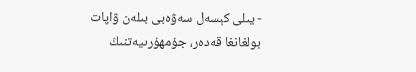- يىلى كېسەل سەۋەبى بىلەن ۋاپات بولغانغا قەدەر، جۇمھۇرىيەتنىڭ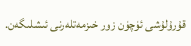قۇرۇلۇشى ئۈچۈن زور خىزمەتلەرنى ئىشلىگەن.